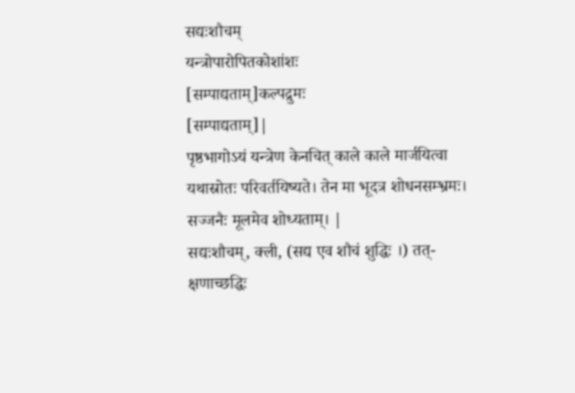सद्यःशौचम्
यन्त्रोपारोपितकोशांशः
[सम्पाद्यताम्]कल्पद्रुमः
[सम्पाद्यताम्]|
पृष्ठभागोऽयं यन्त्रेण केनचित् काले काले मार्जयित्वा यथास्रोतः परिवर्तयिष्यते। तेन मा भूदत्र शोधनसम्भ्रमः। सज्जनैः मूलमेव शोध्यताम्। |
सद्यःशौचम्, क्ली, (सद्य एव शौचं शुद्धिः ।) तत्- क्षणाच्छद्धिः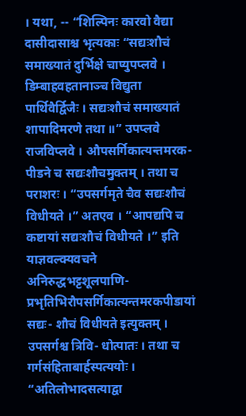। यथा, -- “शिल्पिनः कारवो वैद्या दासीदासाश्च भृत्यकाः “सद्यःशौचं समाख्यातं दुर्भिक्षे चाप्युपप्लवे । डिम्बाहवहतानाञ्च विद्युता पार्थिवैर्द्विजैः । सद्यःशौचं समाख्यातं शापादिमरणे तथा ॥” उपप्लवे राजविप्लवे । औपसर्गिकात्यन्तमरक- पीडने च सद्यःशौचमुक्तम् । तथा च पराशरः । “उपसर्गमृते चैव सद्यःशौचं विधीयते ।” अतएव । “आपद्यपि च कष्टायां सद्यःशौचं विधीयते ।” इति याज्ञवल्क्यवचने अनिरुद्धभट्टशूलपाणि- प्रभृतिभिरौपसर्गिकात्यन्तमरकपीडायां सद्यः- शौचं विधीयते इत्युक्तम् । उपसर्गश्च त्रिवि- धोत्पातः । तथा च गर्गसंहिताबार्हस्पत्ययोः । “अतिलोभादसत्याद्वा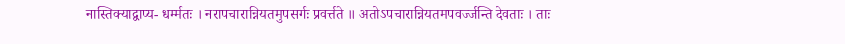नास्तिक्याद्वाप्य- धर्म्मतः । नरापचारान्नियतमुपसर्गः प्रवर्त्तते ॥ अतोऽपचारान्नियतमपवर्ज्जन्ति देवताः । ताः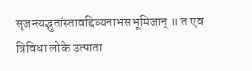सृजन्त्यद्भुतांस्तावद्दिव्यनाभसभूमिजान् ॥ त एव त्रिविधा लोके उत्पाता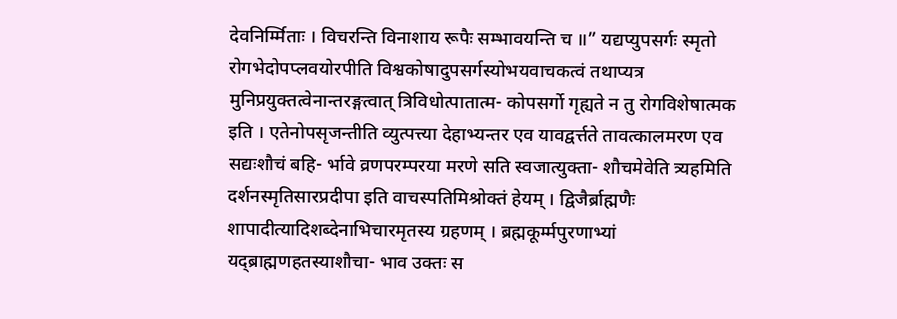देवनिर्म्मिताः । विचरन्ति विनाशाय रूपैः सम्भावयन्ति च ॥” यद्यप्युपसर्गः स्मृतो रोगभेदोपप्लवयोरपीति विश्वकोषादुपसर्गस्योभयवाचकत्वं तथाप्यत्र मुनिप्रयुक्तत्वेनान्तरङ्गत्वात् त्रिविधोत्पातात्म- कोपसर्गो गृह्यते न तु रोगविशेषात्मक इति । एतेनोपसृजन्तीति व्युत्पत्त्या देहाभ्यन्तर एव यावद्वर्त्तते तावत्कालमरण एव सद्यःशौचं बहि- र्भावे व्रणपरम्परया मरणे सति स्वजात्युक्ता- शौचमेवेति त्र्यहमिति दर्शनस्मृतिसारप्रदीपा इति वाचस्पतिमिश्रोक्तं हेयम् । द्विजैर्ब्राह्मणैः शापादीत्यादिशब्देनाभिचारमृतस्य ग्रहणम् । ब्रह्मकूर्म्मपुरणाभ्यां यद्ब्राह्मणहतस्याशौचा- भाव उक्तः स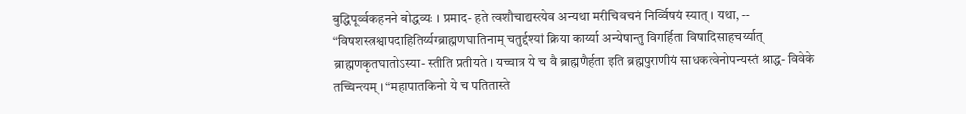बुद्धिपूर्व्वकहनने बोद्धव्यः । प्रमाद- हते त्वशौचाद्यस्त्येव अन्यथा मरीचिवचनं निर्व्विषयं स्यात् । यथा, -- “विषशस्त्रश्वापदाहितिर्य्यग्ब्राह्मणघातिनाम् चतुर्द्दश्यां क्रिया कार्य्या अन्येषान्तु विगर्हिता विषादिसाहचर्य्यात् ब्राह्मणकृतघातोऽस्या- स्तीति प्रतीयते । यच्चात्र ये च वै ब्राह्मणैर्हता इति ब्रह्मपुराणीयं साधकत्वेनोपन्यस्तं श्राद्ध- विवेके तच्चिन्त्यम् । “महापातकिनो ये च पतितास्ते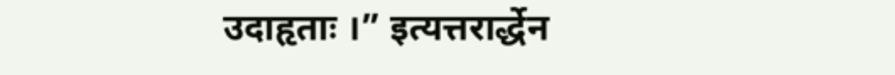उदाहृताः ।” इत्यत्तरार्द्धेन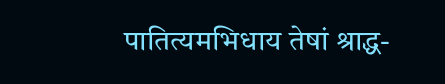पातित्यमभिधाय तेषां श्राद्ध-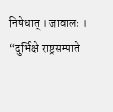निषेधात् । जावालः । “दुर्भिक्षे राष्ट्रसम्पाते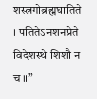शस्त्रगोब्रह्मघातिते । पतितेऽनशनप्रेते विदेशस्थे शिशौ न च ॥”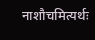नाशौचमित्यर्थः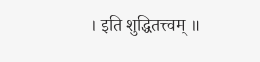। इति शुद्धितत्त्वम् ॥